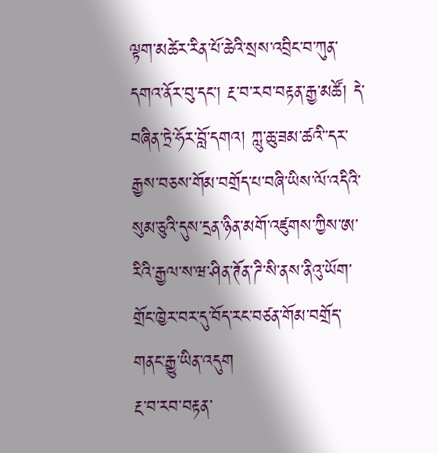ལྟག་མཚེར་རིན་པོ་ཆེའི་སྲས་འབྲིང་བ་ཀུན་དགའ་ནོར་བུ་དང་། རྔ་བ་རབ་བརྟན་རྒྱ་མཚོ། དེ་བཞིན་ཏྲེ་ཧོར་བློ་དགའ། ཀླུ་ཆུ་ཟམ་ཚའི་་དར་རྒྱས་བཅས་གོམ་བགྲོད་པ་བཞི་ཡིས་ལོ་འདིའི་སུམ་ཅུའི་དུས་དྲན་ཉིན་མགོ་འཛུགས་ཀྱིས་ཨ་རིའི་རྒྱལ་ས་ཝ་ཤིན་ཊོན་ཌི་སི་ནས་ནིའུ་ཡོག་གྲོང་ཁྱེར་བར་དུ་བོད་རང་བཙན་གོམ་བགྲོད་གནང་རྒྱུ་ཡིན་འདུག
རྔ་བ་རབ་བརྟན་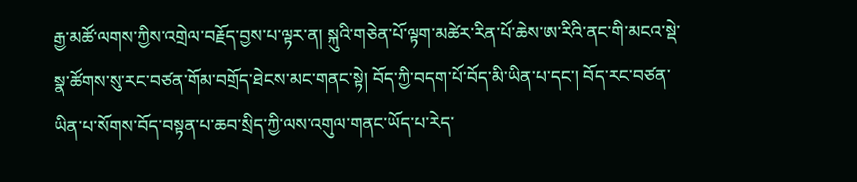རྒྱ་མཚོ་ལགས་ཀྱིས་འགྲེལ་བརྗོད་བྱས་པ་ལྟར་ན། སྐུའི་གཅེན་པོ་ལྟག་མཚེར་རིན་པོ་ཆེས་ཨ་རིའི་ནང་གི་མངའ་སྡེ་སྣ་ཚོགས་སུ་རང་བཙན་གོམ་བགྲོད་ཐེངས་མང་གནང་སྟེ། བོད་ཀྱི་བདག་པོ་བོད་མི་ཡིན་པ་དང་། བོད་རང་བཙན་ཡིན་པ་སོགས་བོད་བསྟན་པ་ཆབ་སྲིད་ཀྱི་ལས་འགུལ་གནང་ཡོད་པ་རེད་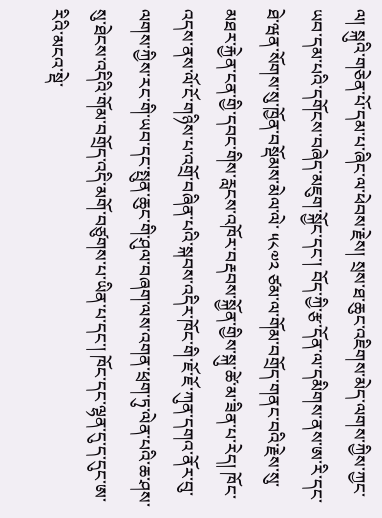ལ། སྐུའི་གཅེན་པོ་དམ་པ་ཞིང་ལ་ཕེབས་རྗེས། སྲས་ཐ་ཆུང་འཇིགས་མེད་ལགས་ཀྱིས་ཀྱང་ཡབ་དམ་པའི་དགོངས་བཞེད་མཇུག་སྐྱོང་དང་། བོད་ཀྱི་རྩ་དོན་ལ་དམིགས་ནས་ཨ་རི་དང་ཐེ་ཝན་སོགས་སུ་ཁྱོན་བསྡོམས་མེལ་ལེ་ ༥༨༧༢ ཙམ་ལ་གོམ་བགྲོད་གནང་བའི་རྗེས་སུ་མཐར་རྐྱེན་ངན་གྱི་དབང་གིས་རླངས་འཁོར་བརྡབས་སྐྱོན་གྱིས་སྐུ་ཚེ་མ་ཟིན་པ་རེད། ཁོང་འདས་ནས་ལོ་ངོ་གཉིས་པ་འགྲོ་བཞིན་པའི་སྐབས་འདིར་ཁོང་གི་ཇོ་ཇོ་ཀུན་དགའ་ནོར་བུ་ལགས་ཀྱིས་རང་གི་ཡབ་དང་སྤུན་ཆུང་གི་ཤུལ་བཞག་ལས་འགན་ཕྲག་ཏུ་ལེན་པའི་ཆ་ཤས་སུ་ཐེངས་འདིའི་གོམ་བགྲོད་འདི་མགོ་བཙུགས་པ་ཡིན་པ་དང་། ཁོང་དང་ལྷན་དུ་ད་དུང་ཨ་རིའི་མངའ་སྡེ་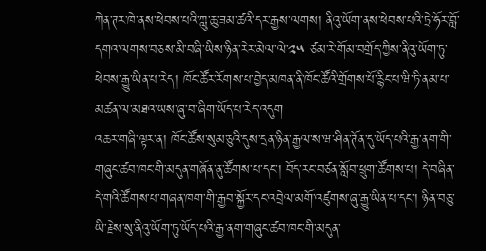ཀེན་ཊར་ཁེ་ནས་ཕེབས་པའི་ཀླུ་ཆུ་ཟམ་ཚའི་དར་རྒྱས་ལགས། ནིའུ་ཡོག་ནས་ཕེབས་པའི་ཏྲེ་ཧོར་བློ་དགའ་ལགས་བཅས་མི་བཞི་ཡིས་ཉིན་རེར་མེལ་ལེ་༢༥ ཙམ་རེ་གོམ་བགྲོད་ཀྱིས་ནིའུ་ཡོག་ཏུ་ཕེབས་རྒྱུ་ཡིན་པ་རེད། ཁོང་ཚོར་རོགས་པ་བྱེད་མཁན་ནི་ཁོང་ཚོའི་གྲོགས་པོ་རྙིང་པ་ཝི་ཏི་ནམ་པ་ མཚན་ལ་མཐའ་ཡས་ཞུ་བ་ཞིག་ཡོད་པ་རེད་འདུག
འཆར་གཞི་ལྟར་ན། ཁོང་ཚོས་སུམ་ཅུའི་དུས་དྲན་ཉིན་རྒྱལ་ས་ཝ་ཤིན་ཊོན་དུ་ཡོད་པའི་རྒྱ་ནག་གི་གཞུང་ཚབ་ཁང་གི་མདུན་གཞོན་ནུ་ཚོགས་པ་དང་། བོད་རང་བཙན་སློབ་ཕྲུག་ཚོགས་པ། དེ་བཞིན་དེ་གའི་ཚོགས་པ་གཞན་ཁག་གི་རྒྱབ་སྐྱོར་དང་འབྲེལ་མགོ་འཛུགས་ཞུ་རྒྱུ་ཡིན་པ་དང་། ཉིན་བཅུ་ཡི་རྗེས་སུ་ནིའུ་ཡོག་ཏུ་ཡོད་པའི་རྒྱ་ནག་གཞུང་ཚབ་ཁང་གི་མདུན་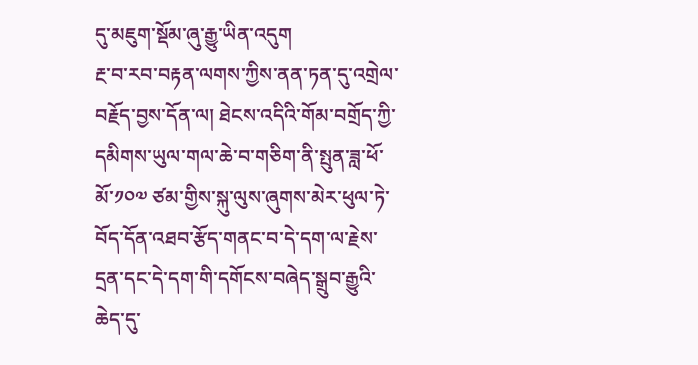དུ་མཇུག་སྡོམ་ཞུ་རྒྱུ་ཡིན་འདུག
རྔ་བ་རབ་བརྟན་ལགས་ཀྱིས་ནན་ཏན་དུ་འགྲེལ་བརྗོད་བྱས་དོན་ལ། ཐེངས་འདིའི་གོམ་བགྲོད་ཀྱི་དམིགས་ཡུལ་གལ་ཆེ་བ་གཅིག་ནི་སྤུན་ཟླ་ཕོ་མོ་༡༠༧ ཙམ་གྱིས་སྐུ་ལུས་ཞུགས་མེར་ཕུལ་ཏེ་བོད་དོན་འཐབ་རྩོད་གནང་བ་དེ་དག་ལ་རྗེས་དྲན་དང་དེ་དག་གི་དགོངས་བཞེད་སྒྲུབ་རྒྱུའི་ཆེད་དུ་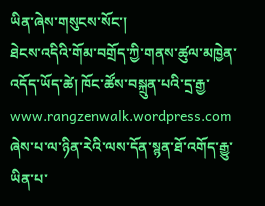ཡིན་ཞེས་གསུངས་སོང་།
ཐེངས་འདིའི་གོམ་བགྲོད་ཀྱི་གནས་ཚུལ་མཁྱེན་འདོད་ཡོད་ཚེ། ཁོང་ཚོས་བསྐྲུན་པའི་དྲ་རྒྱ་ www.rangzenwalk.wordpress.com ཞེས་པ་ལ་ཉིན་རེའི་ལས་དོན་སྙན་ཐོ་འགོད་རྒྱུ་ཡིན་པ་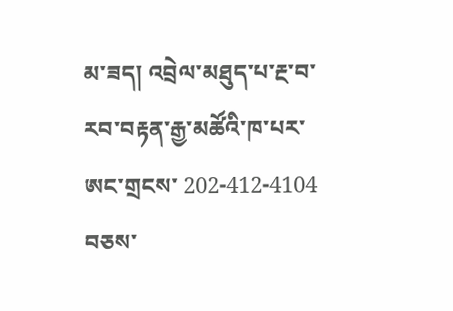མ་ཟད། འབྲེལ་མཐུད་པ་རྔ་བ་རབ་བརྟན་རྒྱ་མཚོའི་ཁ་པར་ཨང་གྲངས་ 202-412-4104 བཅས་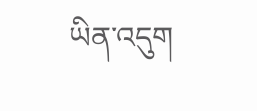ཡིན་འདུག